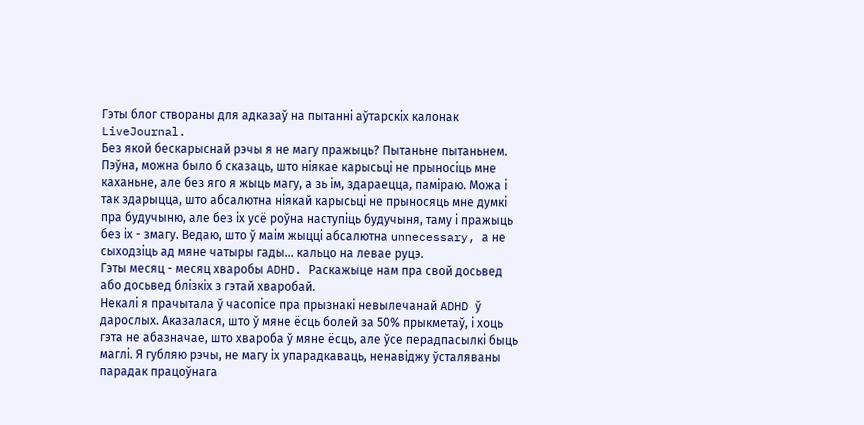Гэты блог створаны для адказаў на пытанні аўтарскіх калонак LiveJournal.
Без якой бескарыснай рэчы я не магу пражыць? Пытаньне пытаньнем. Пэўна, можна было б сказаць, што ніякае карысьці не прыносіць мне каханьне, але без яго я жыць магу, а зь ім, здараецца, паміраю. Можа і так здарыцца, што абсалютна ніякай карысьці не прыносяць мне думкі пра будучыню, але без іх усё роўна наступіць будучыня, таму і пражыць без іх - змагу. Ведаю, што ў маім жыцці абсалютна unnecessary, а не сыходзіць ад мяне чатыры гады... кальцо на левае руцэ.
Гэты месяц - месяц хваробы ADHD. Раскажыце нам пра свой досьвед або досьвед блізкіх з гэтай хваробай.
Некалі я прачытала ў часопісе пра прызнакі невылечанай ADHD ў дарослых. Аказалася, што ў мяне ёсць болей за 50% прыкметаў, і хоць гэта не абазначае, што хвароба ў мяне ёсць, але ўсе перадпасылкі быць маглі. Я губляю рэчы, не магу іх упарадкаваць, ненавіджу ўсталяваны парадак працоўнага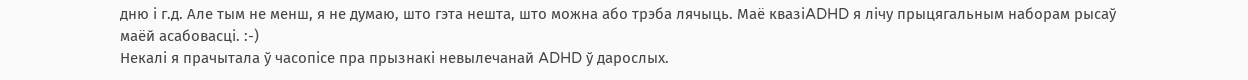дню і г.д. Але тым не менш, я не думаю, што гэта нешта, што можна або трэба лячыць. Маё квазіADHD я лічу прыцягальным наборам рысаў маёй асабовасці. :-)
Некалі я прачытала ў часопісе пра прызнакі невылечанай ADHD ў дарослых.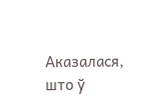Аказалася, што ў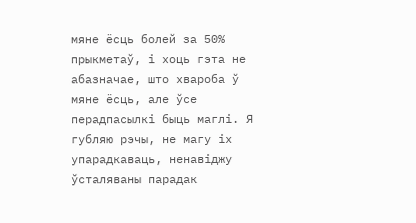мяне ёсць болей за 50% прыкметаў, і хоць гэта не абазначае, што хвароба ў мяне ёсць, але ўсе перадпасылкі быць маглі. Я губляю рэчы, не магу іх упарадкаваць, ненавіджу ўсталяваны парадак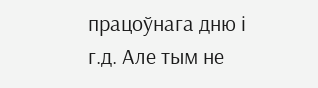працоўнага дню і г.д. Але тым не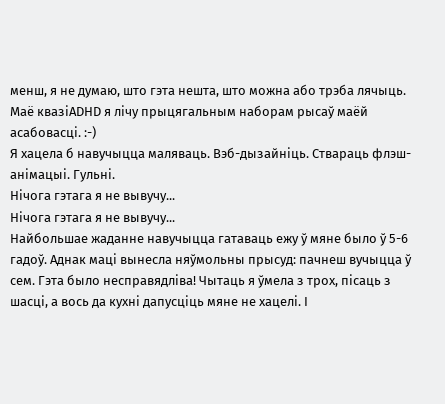менш, я не думаю, што гэта нешта, што можна або трэба лячыць. Маё квазіADHD я лічу прыцягальным наборам рысаў маёй асабовасці. :-)
Я хацела б навучыцца маляваць. Вэб-дызайніць. Ствараць флэш-анімацыі. Гульні.
Нічога гэтага я не вывучу...
Нічога гэтага я не вывучу...
Найбольшае жаданне навучыцца гатаваць ежу ў мяне было ў 5-6 гадоў. Аднак маці вынесла няўмольны прысуд: пачнеш вучыцца ў сем. Гэта было несправядліва! Чытаць я ўмела з трох, пісаць з шасці, а вось да кухні дапусціць мяне не хацелі. І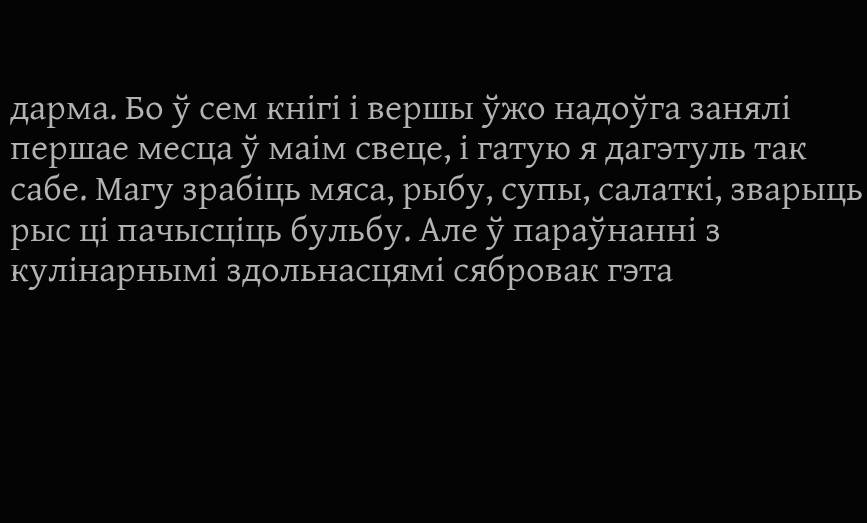дарма. Бо ў сем кнігі і вершы ўжо надоўга занялі першае месца ў маім свеце, і гатую я дагэтуль так сабе. Магу зрабіць мяса, рыбу, супы, салаткі, зварыць рыс ці пачысціць бульбу. Але ў параўнанні з кулінарнымі здольнасцямі сябровак гэта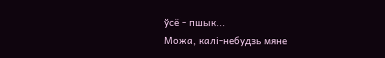ўсё - пшык...
Можа, калі-небудзь мяне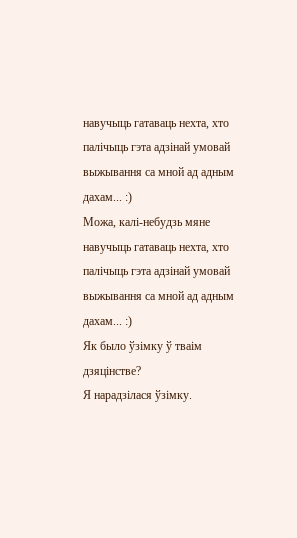навучыць гатаваць нехта, хто палічыць гэта адзінай умовай выжывання са мной ад адным дахам... :)
Можа, калі-небудзь мяне навучыць гатаваць нехта, хто палічыць гэта адзінай умовай выжывання са мной ад адным дахам... :)
Як было ўзімку ў тваім дзяцінстве?
Я нарадзілася ўзімку.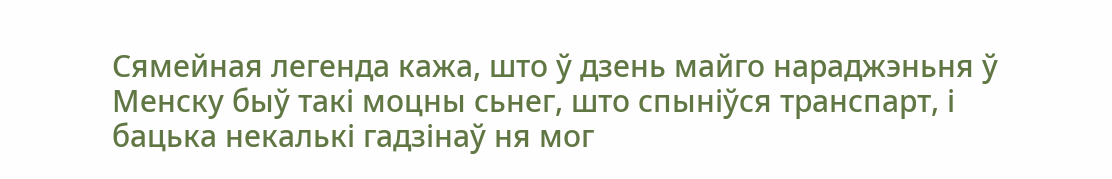Сямейная легенда кажа, што ў дзень майго нараджэньня ў Менску быў такі моцны сьнег, што спыніўся транспарт, і бацька некалькі гадзінаў ня мог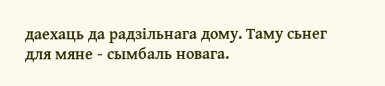даехаць да радзільнага дому. Таму сьнег для мяне - сымбаль новага.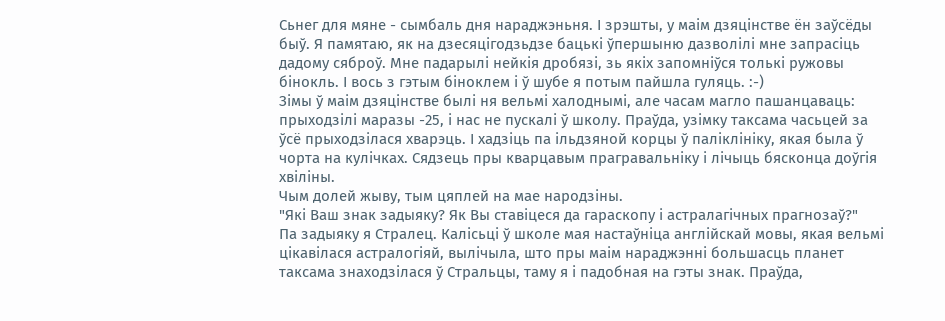Сьнег для мяне - сымбаль дня нараджэньня. І зрэшты, у маім дзяцінстве ён заўсёды быў. Я памятаю, як на дзесяцігодзьдзе бацькі ўпершыню дазволілі мне запрасіць дадому сяброў. Мне падарылі нейкія дробязі, зь якіх запомніўся толькі ружовы бінокль. І вось з гэтым біноклем і ў шубе я потым пайшла гуляць. :-)
Зімы ў маім дзяцінстве былі ня вельмі халоднымі, але часам магло пашанцаваць: прыходзілі маразы -25, і нас не пускалі ў школу. Праўда, узімку таксама часьцей за ўсё прыходзілася хварэць. І хадзіць па ільдзяной корцы ў паліклініку, якая была ў чорта на кулічках. Сядзець пры кварцавым прагравальніку і лічыць бясконца доўгія хвіліны.
Чым долей жыву, тым цяплей на мае народзіны.
"Які Ваш знак задыяку? Як Вы ставіцеся да гараскопу і астралагічных прагнозаў?"
Па задыяку я Стралец. Калісьці ў школе мая настаўніца англійскай мовы, якая вельмі цікавілася астралогіяй, вылічыла, што пры маім нараджэнні большасць планет таксама знаходзілася ў Стральцы, таму я і падобная на гэты знак. Праўда,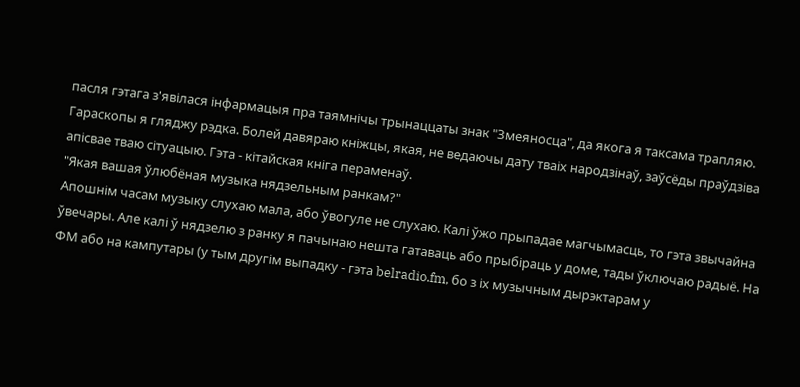пасля гэтага з'явілася інфармацыя пра таямнічы трынаццаты знак "Змеяносца", да якога я таксама трапляю.
Гараскопы я гляджу рэдка. Болей давяраю кніжцы, якая, не ведаючы дату тваіх народзінаў, заўсёды праўдзіва апісвае тваю сітуацыю. Гэта - кітайская кніга пераменаў.
"Якая вашая ўлюбёная музыка нядзельным ранкам?"
Апошнім часам музыку слухаю мала, або ўвогуле не слухаю. Калі ўжо прыпадае магчымасць, то гэта звычайна ўвечары. Але калі ў нядзелю з ранку я пачынаю нешта гатаваць або прыбіраць у доме, тады ўключаю радыё. На ФМ або на кампутары (у тым другім выпадку - гэта belradio.fm, бо з іх музычным дырэктарам у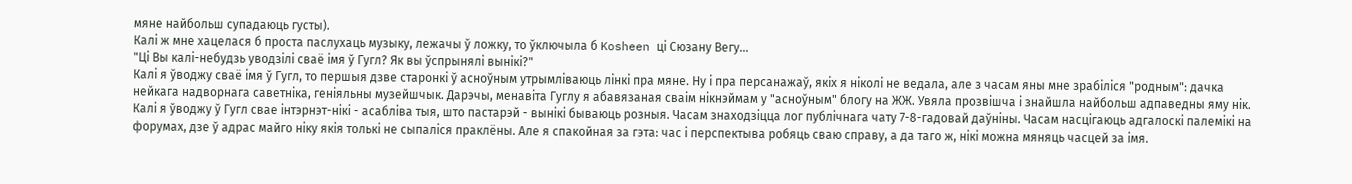мяне найбольш супадаюць густы).
Калі ж мне хацелася б проста паслухаць музыку, лежачы ў ложку, то ўключыла б Kosheen ці Сюзану Вегу...
"Ці Вы калі-небудзь уводзілі сваё імя ў Гугл? Як вы ўспрынялі вынікі?"
Калі я ўводжу сваё імя ў Гугл, то першыя дзве старонкі ў асноўным утрымліваюць лінкі пра мяне. Ну і пра персанажаў, якіх я ніколі не ведала, але з часам яны мне зрабіліся "родным": дачка нейкага надворнага саветніка, геніяльны музейшчык. Дарэчы, менавіта Гуглу я абавязаная сваім нікнэймам у "асноўным" блогу на ЖЖ. Увяла прозвішча і знайшла найбольш адпаведны яму нік.
Калі я ўводжу ў Гугл свае інтэрнэт-нікі - асабліва тыя, што пастарэй - вынікі бываюць розныя. Часам знаходзіцца лог публічнага чату 7-8-гадовай даўніны. Часам насцігаюць адгалоскі палемікі на форумах, дзе ў адрас майго ніку якія толькі не сыпаліся праклёны. Але я спакойная за гэта: час і перспектыва робяць сваю справу, а да таго ж, нікі можна мяняць часцей за імя.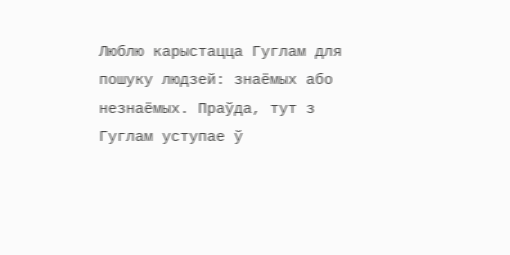Люблю карыстацца Гуглам для пошуку людзей: знаёмых або незнаёмых. Праўда, тут з Гуглам уступае ў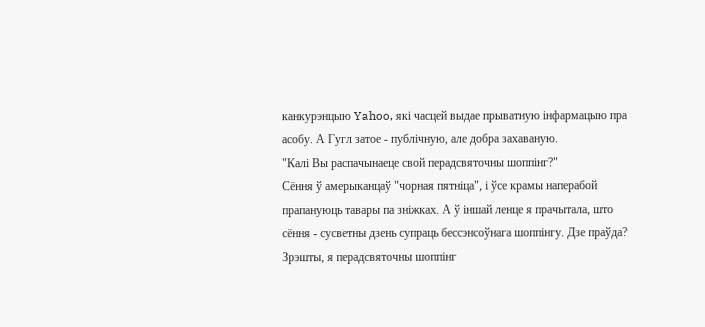канкурэнцыю Yahoo, які часцей выдае прыватную інфармацыю пра асобу. А Гугл затое - публічную, але добра захаваную.
"Калі Вы распачынаеце свой перадсвяточны шоппінг?"
Сёння ў амерыканцаў "чорная пятніца", і ўсе крамы наперабой прапануюць тавары па зніжках. А ў іншай ленце я прачытала, што сёння - сусветны дзень супраць бессэнсоўнага шоппінгу. Дзе праўда?
Зрэшты, я перадсвяточны шоппінг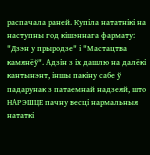распачала раней. Купіла нататнікі на наступны год кішэннага фармату: "Дзэн у прыродзе" і "Мастацтва камянёў". Адзін з іх дашлю на далёкі кантынэнт, іншы пакіну сабе ў падарунак з патаемнай надзеяй, што НАРЭШЦЕ пачну весці нармальныя нататкі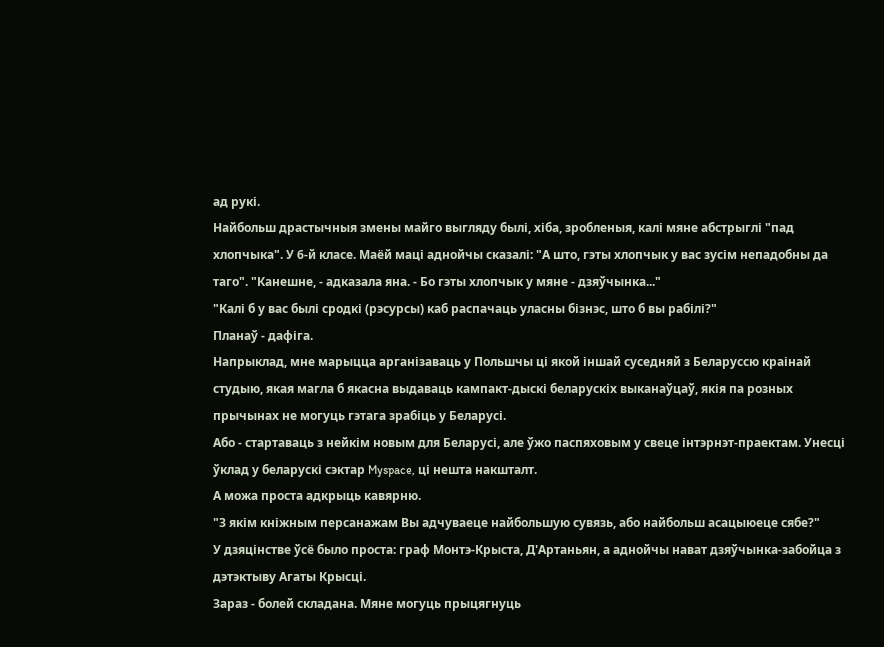ад рукі.
Найбольш драстычныя змены майго выгляду былі, хіба, зробленыя, калі мяне абстрыглі "пад хлопчыка". У 6-й класе. Маёй маці аднойчы сказалі: "А што, гэты хлопчык у вас зусім непадобны да таго". "Канешне, - адказала яна. - Бо гэты хлопчык у мяне - дзяўчынка..."
"Калі б у вас былі сродкі (рэсурсы) каб распачаць уласны бізнэс, што б вы рабілі?"
Планаў - дафіга.
Напрыклад, мне марыцца арганізаваць у Польшчы ці якой іншай суседняй з Беларуссю краінай студыю, якая магла б якасна выдаваць кампакт-дыскі беларускіх выканаўцаў, якія па розных прычынах не могуць гэтага зрабіць у Беларусі.
Або - стартаваць з нейкім новым для Беларусі, але ўжо паспяховым у свеце інтэрнэт-праектам. Унесці ўклад у беларускі сэктар Myspace, ці нешта накшталт.
А можа проста адкрыць кавярню.
"З якім кніжным персанажам Вы адчуваеце найбольшую сувязь, або найбольш асацыюеце сябе?"
У дзяцінстве ўсё было проста: граф Монтэ-Крыста, Д'Артаньян, а аднойчы нават дзяўчынка-забойца з дэтэктыву Агаты Крысці.
Зараз - болей складана. Мяне могуць прыцягнуць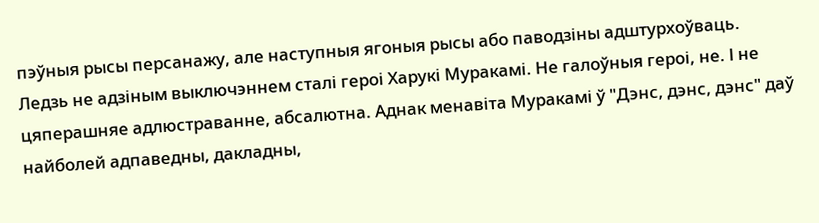пэўныя рысы персанажу, але наступныя ягоныя рысы або паводзіны адштурхоўваць. Ледзь не адзіным выключэннем сталі героі Харукі Муракамі. Не галоўныя героі, не. І не цяперашняе адлюстраванне, абсалютна. Аднак менавіта Муракамі ў "Дэнс, дэнс, дэнс" даў найболей адпаведны, дакладны,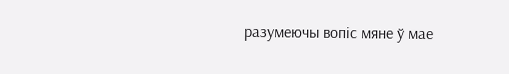разумеючы вопіс мяне ў мае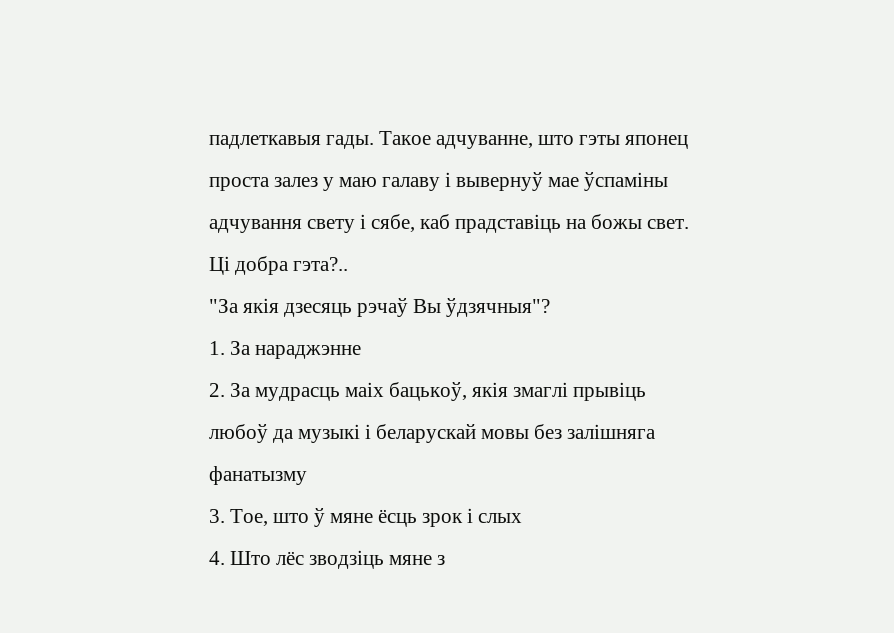падлеткавыя гады. Такое адчуванне, што гэты японец проста залез у маю галаву і вывернуў мае ўспаміны адчування свету і сябе, каб прадставіць на божы свет. Ці добра гэта?..
"За якія дзесяць рэчаў Вы ўдзячныя"?
1. За нараджэнне
2. За мудрасць маіх бацькоў, якія змаглі прывіць любоў да музыкі і беларускай мовы без залішняга фанатызму
3. Тое, што ў мяне ёсць зрок і слых
4. Што лёс зводзіць мяне з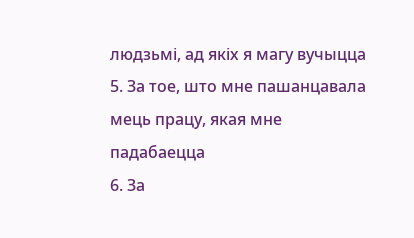людзьмі, ад якіх я магу вучыцца
5. За тое, што мне пашанцавала мець працу, якая мне падабаецца
6. За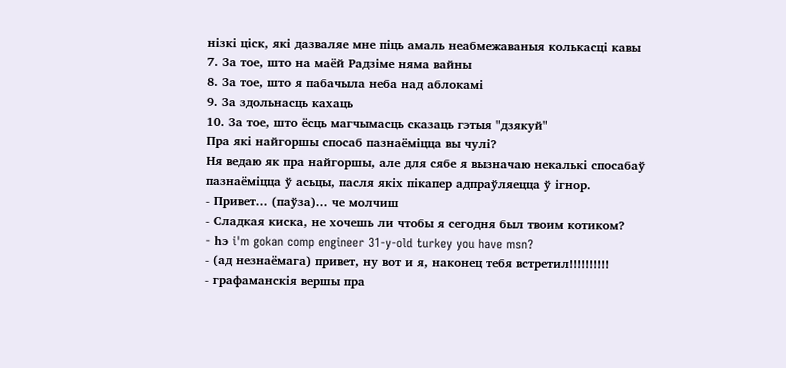нізкі ціск, які дазваляе мне піць амаль неабмежаваныя колькасці кавы
7. За тое, што на маёй Радзіме няма вайны
8. За тое, што я пабачыла неба над аблокамі
9. За здольнасць кахаць
10. За тое, што ёсць магчымасць сказаць гэтыя "дзякуй"
Пра які найгоршы спосаб пазнаёміцца вы чулі?
Ня ведаю як пра найгоршы, але для сябе я вызначаю некалькі спосабаў пазнаёміцца ў асьцы, пасля якіх пікапер адпраўляецца ў ігнор.
- Привет... (паўза)... че молчиш
- Сладкая киска, не хочешь ли чтобы я сегодня был твоим котиком?
- hэ i'm gokan comp engineer 31-y-old turkey you have msn?
- (ад незнаёмага) привет, ну вот и я, наконец тебя встретил!!!!!!!!!!
- графаманскія вершы пра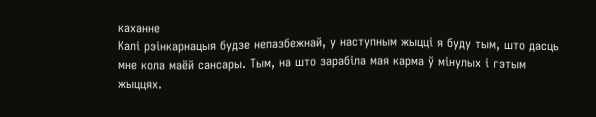каханне
Калі рэінкарнацыя будзе непазбежнай, у наступным жыцці я буду тым, што дасць мне кола маёй сансары. Тым, на што зарабіла мая карма ў мінулых і гэтым жыццях.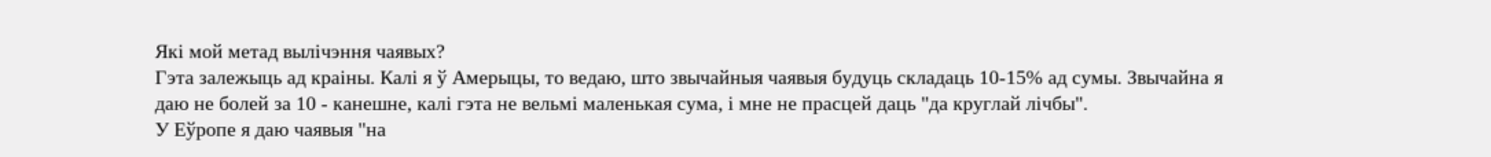Які мой метад вылічэння чаявых?
Гэта залежыць ад краіны. Калі я ў Амерыцы, то ведаю, што звычайныя чаявыя будуць складаць 10-15% ад сумы. Звычайна я даю не болей за 10 - канешне, калі гэта не вельмі маленькая сума, і мне не прасцей даць "да круглай лічбы".
У Еўропе я даю чаявыя "на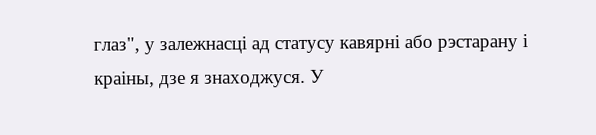глаз", у залежнасці ад статусу кавярні або рэстарану і краіны, дзе я знаходжуся. У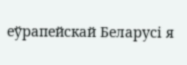еўрапейскай Беларусі я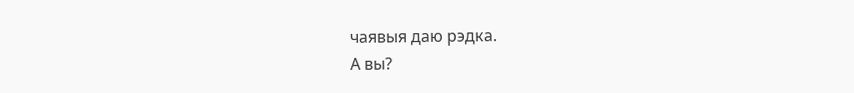чаявыя даю рэдка.
А вы?